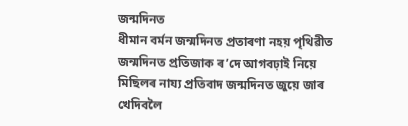জন্মদিনত
ধীমান বৰ্মন জন্মদিনত প্ৰতাৰণা নহয় পৃথিৱীত জন্মদিনত প্ৰতিজাক ৰ’দে আগবঢ়াই নিয়ে মিছিলৰ নায্য প্ৰতিবাদ জন্মদিনত জুয়ে জাৰ খেদিবলৈ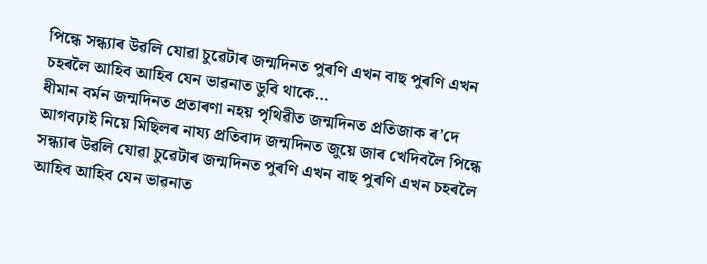পিন্ধে সন্ধ্যাৰ উৱলি যোৱা চুৱেটাৰ জন্মদিনত পুৰণি এখন বাছ পুৰণি এখন চহৰলৈ আহিব আহিব যেন ভাৱনাত ডুবি থাকে…
ধীমান বৰ্মন জন্মদিনত প্ৰতাৰণা নহয় পৃথিৱীত জন্মদিনত প্ৰতিজাক ৰ’দে আগবঢ়াই নিয়ে মিছিলৰ নায্য প্ৰতিবাদ জন্মদিনত জুয়ে জাৰ খেদিবলৈ পিন্ধে সন্ধ্যাৰ উৱলি যোৱা চুৱেটাৰ জন্মদিনত পুৰণি এখন বাছ পুৰণি এখন চহৰলৈ আহিব আহিব যেন ভাৱনাত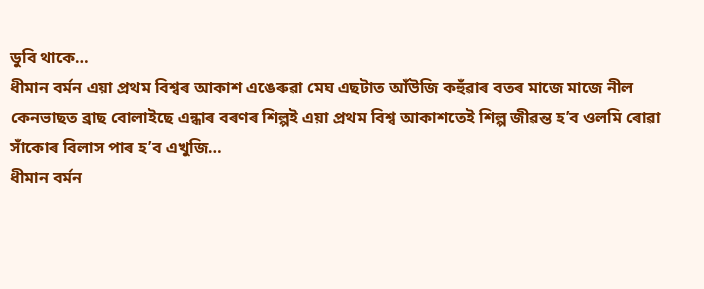ডুবি থাকে…
ধীমান বৰ্মন এয়া প্ৰথম বিশ্বৰ আকাশ এঙেৰুৱা মেঘ এছটাত আঁউজি কহুঁৱাৰ বতৰ মাজে মাজে নীল কেনভাছত ব্ৰাছ বোলাইছে এন্ধাৰ বৰণৰ শিল্পই এয়া প্ৰথম বিশ্ব আকাশতেই শিল্প জীৱন্ত হ’ব ওলমি ৰোৱা সাঁকোৰ বিলাস পাৰ হ’ব এখুজি…
ধীমান বৰ্মন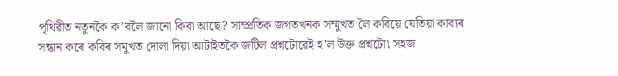পৃথিৱীত নতুনকৈ ক’বলৈ জানো কিবা আছে? সাম্প্ৰতিক জগতখনক সম্মুখত লৈ কবিয়ে যেতিয়া কাব্যৰ সন্ধান কৰে কবিৰ সমুখত দোলা দিয়া আটাইতকৈ জটিল প্ৰশ্নটোৱেই হ’ল উক্ত প্ৰশ্নটো৷ সহজ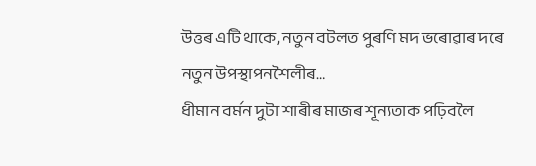উত্তৰ এটি থাকে, নতুন বটলত পুৰণি মদ ভৰোৱাৰ দৰে নতুন উপস্থাপনশৈলীৰ…
ধীমান বৰ্মন দুটা শাৰীৰ মাজৰ শূন্যতাক পঢ়িবলৈ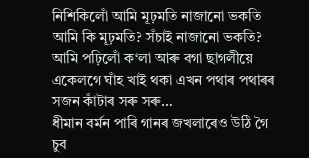নিশিকিলোঁ আমি মূঢ়মতি নাজানো ভকতি আমি কি মূঢ়মতি? সঁচাই নাজানো ভকতি? আমি পঢ়িলোঁ ক‘লা আৰু বগা ছাগলীয়ে একেলগে ঘাঁহ খাই থকা এখন পথাৰ পথাৰৰ সজন কাঁটাৰ সৰু সৰু…
ধীমান বৰ্মন পাৰি গানৰ জখলাৰেও উঠি গৈ চুব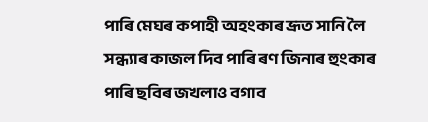পাৰি মেঘৰ কপাহী অহংকাৰ ভ্ৰূত সানি লৈ সন্ধ্যাৰ কাজল দিব পাৰি ৰণ জিনাৰ হুংকাৰ পাৰি ছবিৰ জখলাও বগাব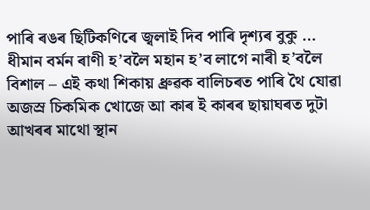পাৰি ৰঙৰ ছিটিকণিৰে জ্বলাই দিব পাৰি দৃশ্যৰ বুকু …
ধীমান বৰ্মন ৰাণী হ’বলৈ মহান হ’ব লাগে নাৰী হ’বলৈ বিশাল – এই কথা শিকায় ধ্ৰুৱক বালিচৰত পাৰি থৈ যোৱা অজস্ৰ চিকমিক খোজে আ কাৰ ই কাৰৰ ছায়াঘৰত দুটা আখৰৰ মাথো স্থান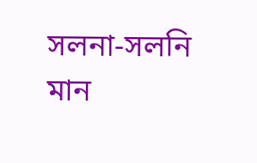সলনা-সলনি মান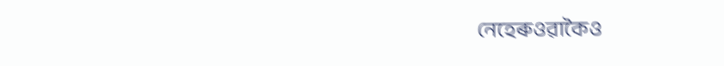নেহেৰুওৱাকৈও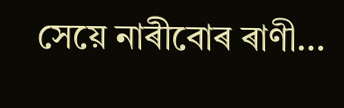সেয়ে নাৰীবোৰ ৰাণী…